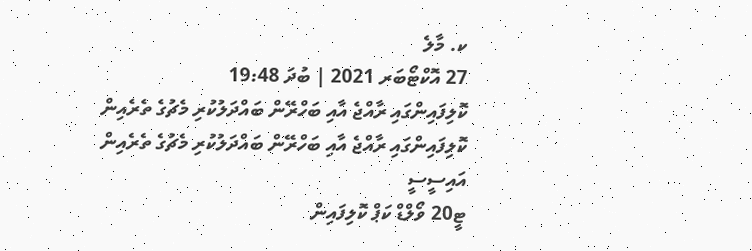ކ. މާލެ
27 އޮކްޓޯބަރ 2021 | ބުދަ 19:48
ކޮލިފައިންގައި ރާއްޖެ އާއި ބަހްރޭން ބައްދަލުކުރި މެޗުގެ ތެރެއިން
ކޮލިފައިންގައި ރާއްޖެ އާއި ބަހްރޭން ބައްދަލުކުރި މެޗުގެ ތެރެއިން
އައިސީސީ
ޓީ20 ވޯލްޑް ކަޕް ކޮލިފައިން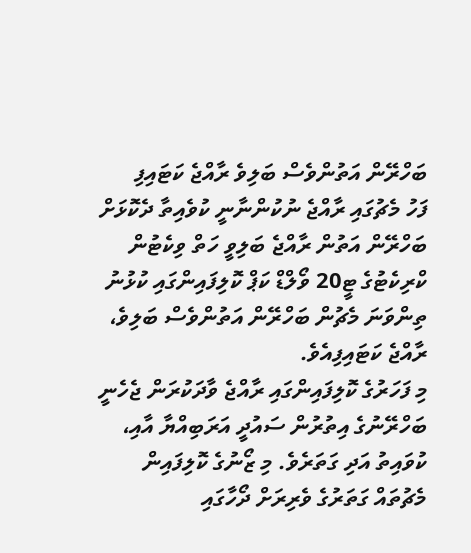ބަހްރޭން އަތުންވެސް ބަލިވެ ރާއްޖެ ކަޓައިފި
ފަހު މެޗުގައި ރާއްޖެ ނުކުންނާނީ ކުވެއިތާ ދެކޮޅަށް
ބަހްރޭން އަތުން ރާއްޖެ ބަލިވީ ހަތް ވިކެޓުން
ކްރިކެޓުގެ ޓީ20 ވޯލްޑް ކަޕް ކޮލިފައިންގައި ކުޅުނު ތިންވަނަ މެޗުން ބަހްރޭން އަތުންވެސް ބަލިވެ، ރާއްޖެ ކަޓައިފިއެވެ.
މި ފަހަރުގެ ކޮލިފައިންގައި ރާއްޖެ ވާދަކުރަން ޖެހެނީ ބަހްރޭނުގެ އިތުރުން ސައުދީ އަރަބިއްޔާ އާއި، ކުވައިތު އަދި ގަތަރެވެ. މި ޒޯނުގެ ކޮލިފައިން މެޗުތައް ގަތަރުގެ ވެރިރަށް ދޯހާގައި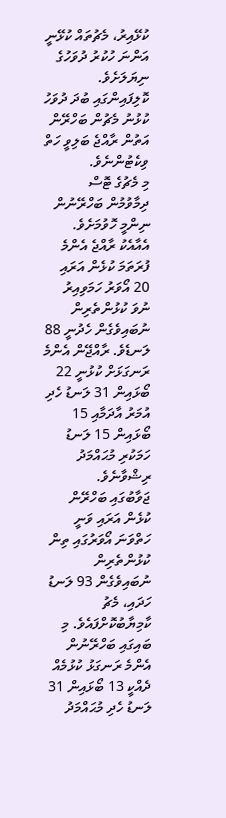ކުޅޭއިރު، މެޗުތައް ކުޅޭނީ އަންނަ ހުކުރު ދުވަހުގެ ނިޔަލަށެވެ.
ކޮލިފައިންގައި ބުދަ ދުވަހު ކުޅުނު މެޗުން ބަހްރޭން އަތުން ރާއްޖެ ބަލިވީ ހަތް ވިކެޓުންނެވެ.
މި މެޗުގެ ޓޮސް ދިމާވުމުން ބަހްރޭނުން ނިންމީ ހޮވުމަށެވެ. އެއާއެކު ރާއްޖެ އެންމެ ފުރަތަމަ ކުޅެން އަރައި 20 އޯވަރު ހަމަވިއިރު ނުވަ ކުޅުންތެރިން ނުބައިވެގެން ހެދުނީ 88 ލަނޑެވެ. ރާއްޖޭން އެންމެ ރަނގަޅަށް ކުޅުނީ 22 ބޯޅައިން 31 ލަނޑު ހެދި އުމަރު އާދަމާއި 15 ބޯޅައިން 15 ލަނޑު ހަމަކުރި މުޙައްމަދު ރިޝްވާނެވެ.
ޖަވާބުގައި ބަހްރޭން ކުޅެން އަރައި ވަނީ ހަތްވަނަ އޯވަރުގައި ތިން ކުޅުންތެރިން ނުބައިވެގެން 93 ލަނޑު ހަދައި، މެޗު ކާމިޔާބުކޮށްފައެވެ. މި ބައިގައި ބަހްރޭނުން އެންމެ ރަނގަޅު ކުޅުމެއް ދެއްކީ 13 ބޯޅައިން 31 ލަނޑު ހެދި މުޙައްމަދު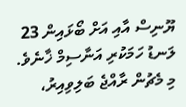ޔޫނިސް އާއި އަށް ބޯޅައިން 23 ލަނޑު ހަމަކުރި އަނާސިމް ޚާނެވެ.
މި މެޗުން ރާއްޖެ ބަލިވިއިރު،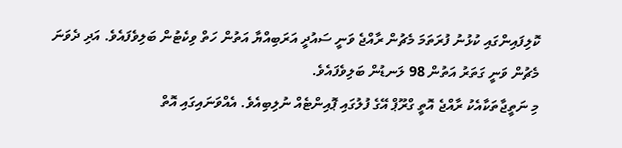ކޮލިފައިންގައި ކުޅުނު ފުރަތަމަ މެޗުން ރާއްޖެ ވަނީ ސައުދީ އަރަބިއްޔާ އަތުން ހަތް ވިކެޓުން ބަލިވެފައެވެ. އަދި ދެވަނަ މެޗުން ވަނީ ގަތަރު އަތުން 98 ލަނޑުން ބަލިވެފައެވެ.
މި ނަތީޖާތަކާއެކު ރާއްޖެ އޮތީ ގްރޫޕް އޭގެ ފުލުގައި ޕޮއިންޓެއް ނުލިބިއެވެ. އެއްވަނައިގައި އޮތް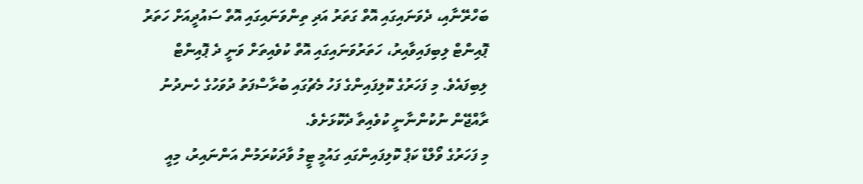ބަހްރޭނާއި، ދެވަނައިގައި އޮތް ގަތަރު އަދި ތިންވަނައިގައި އޮތް ސައުދީއަށް ހަތަރު ޕޮއިންޓް ލިބިފައިވާއިރު، ހަތަރުވަނައިގައި އޮތް ކުވެއިތަށް ވަނީ ދެ ޕޮއިންޓް ލިބިފައެވެ. މި ފަހަރުގެ ކޮލިފައިންގެ ފަހު މެޗުގައި ބުރާސްފަތު ދުވަހުގެ ހެނދުނު ރާއްޖޭން ނުކުންނާނީ ކުވެއިތާ ދެކޮޅަށެވެ.
މި ފަހަރުގެ ވޯލްޑް ކަޕް ކޮލިފައިންގައި ގައުމީ ޓީމު ވާދަކުރަމުން އަންނައިރު، މިއީ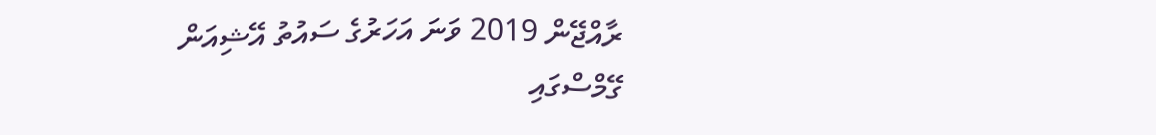ރާއްޖޭން 2019 ވަނަ އަހަރުގެ ސައުތު އޭޝިއަން ގޭމްސްގައި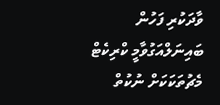ވާދަކުރި ފަހުން ބައިނަލްއަގުވާމީ ކްރިކެޓް މެޗުތަކަކަށް ނުކުތް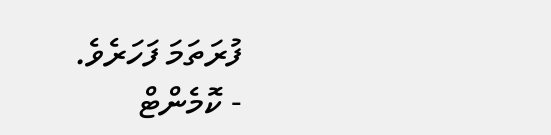ފުރަތަމަ ފަހަރެވެ.
- ކޮމެންޓް